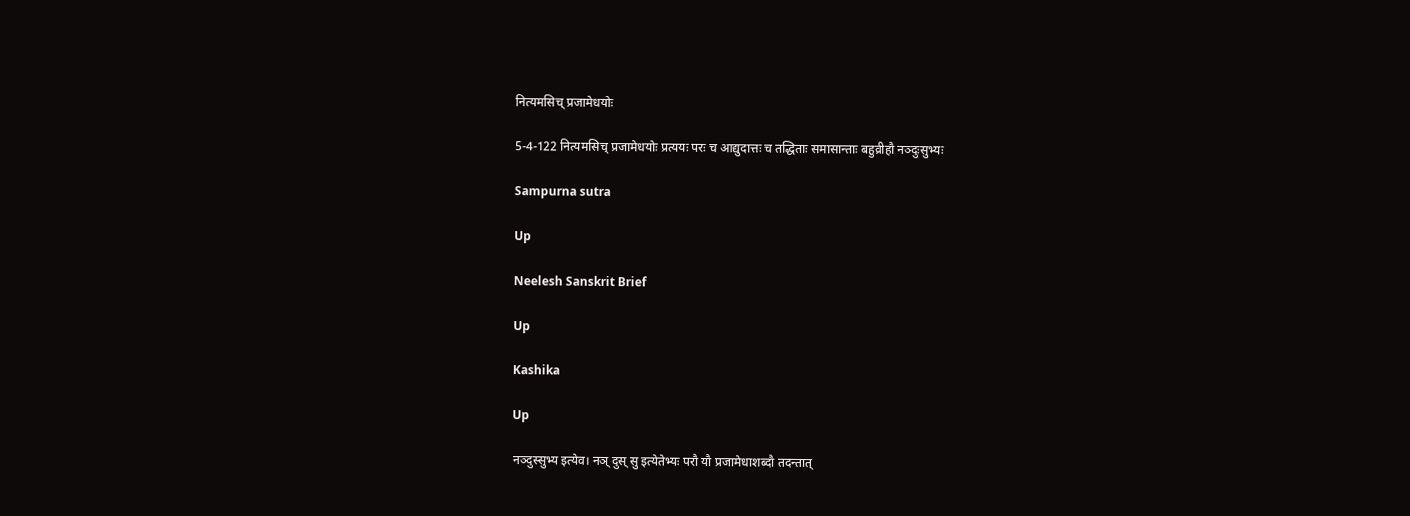नित्यमसिच् प्रजामेधयोः

5-4-122 नित्यमसिच् प्रजामेधयोः प्रत्ययः परः च आद्युदात्तः च तद्धिताः समासान्ताः बहुव्रीहौ नञ्दुःसुभ्यः

Sampurna sutra

Up

Neelesh Sanskrit Brief

Up

Kashika

Up

नञ्दुस्सुभ्य इत्येव। नञ् दुस् सु इत्येतेभ्यः परौ यौ प्रजामेधाशब्दौ तदन्तात्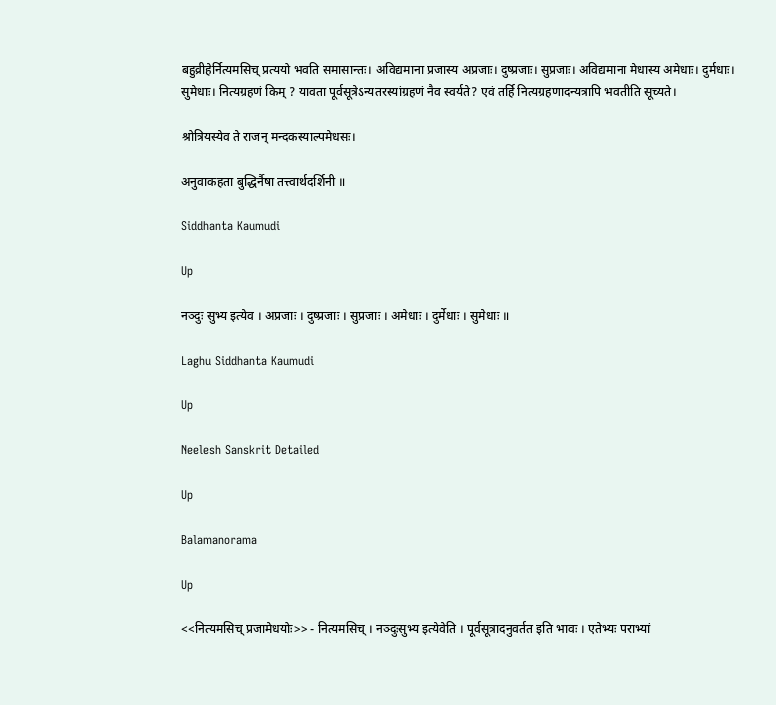बहुव्रीहेर्नित्यमसिच् प्रत्ययो भवति समासान्तः। अविद्यमाना प्रजास्य अप्रजाः। दुष्प्रजाः। सुप्रजाः। अविद्यमाना मेधास्य अमेधाः। दुर्मधाः। सुमेधाः। नित्यग्रहणं किम् ? यावता पूर्वसूत्रेऽन्यतरस्यांग्रहणं नैव स्वर्यते? एवं तर्हि नित्यग्रहणादन्यत्रापि भवतीति सूच्यते।

श्रोत्रियस्येव ते राजन् मन्दकस्याल्पमेधसः।

अनुवाकहता बुद्धिर्नैषा तत्त्वार्थदर्शिनी ॥

Siddhanta Kaumudi

Up

नञ्दुः सुभ्य इत्येव । अप्रजाः । दुष्प्रजाः । सुप्रजाः । अमेधाः । दुर्मेधाः । सुमेधाः ॥

Laghu Siddhanta Kaumudi

Up

Neelesh Sanskrit Detailed

Up

Balamanorama

Up

<<नित्यमसिच् प्रजामेधयोः>> - नित्यमसिच् । नञ्दुःसुभ्य इत्येवेति । पूर्वसूत्रादनुवर्तत इति भावः । एतेभ्यः पराभ्यां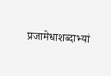प्रजामेधाशब्दाभ्यां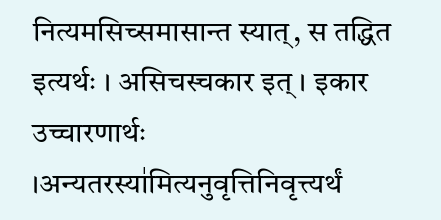नित्यमसिच्समासान्त स्यात्, स तद्धित इत्यर्थः । असिचस्चकार इत् । इकार उच्चारणार्थः ।अन्यतरस्या॑मित्यनुवृत्तिनिवृत्त्यर्थं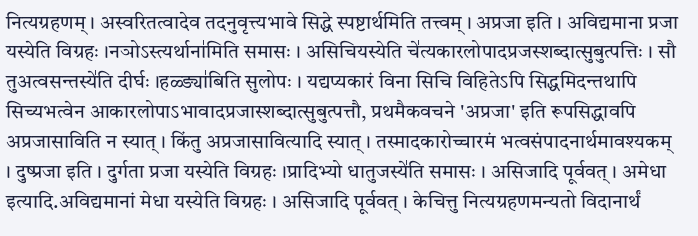नित्यग्रहणम् । अस्वरितत्वादेव तदनुवृत्त्यभावे सिद्धे स्पष्टार्थमिति तत्त्वम् । अप्रजा इति । अविद्यमाना प्रजा यस्येति विग्रहः ।नञोऽस्त्यर्थाना॑मिति समासः । असिचियस्येति चे॑त्यकारलोपादप्रजस्शब्दात्सुबुत्पत्तिः । सौ तुअत्वसन्तस्ये॑ति दीर्घः ।हळ्ङ्या॑बिति सुलोपः । यद्यप्यकारं विना सिचि विहितेऽपि सिद्धमिदन्तथापि सिच्यभत्वेन आकारलोपाऽभावादप्रजास्शब्दात्सुबुत्पत्तौ, प्रथमैकवचने 'अप्रजा' इति रूपसिद्धावपि अप्रजासाविति न स्यात् । किंतु अप्रजासावित्यादि स्यात् । तस्मादकारोच्चारमं भत्वसंपादनार्थमावश्यकम् । दुष्प्रजा इति । दुर्गता प्रजा यस्येति विग्रहः ।प्रादिभ्यो धातुजस्ये॑ति समासः । असिजादि पूर्ववत् । अमेधा इत्यादि.अविद्यमानां मेधा यस्येति विग्रहः । असिजादि पूर्ववत् । केचित्तु नित्यग्रहणमन्यतो विदानार्थं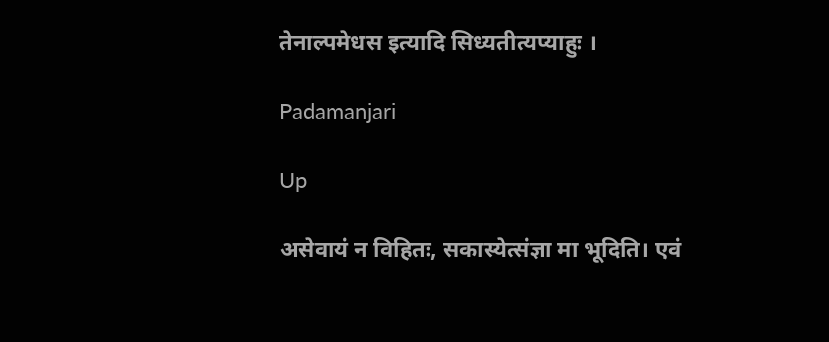तेनाल्पमेधस इत्यादि सिध्यतीत्यप्याहुः ।

Padamanjari

Up

असेवायं न विहितः, सकास्येत्संज्ञा मा भूदिति। एवं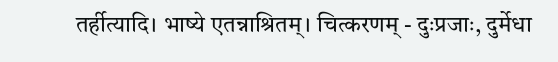तर्हीत्यादि। भाष्ये एतन्नाश्रितम्। चित्करणम् - दुःप्रजाः, दुर्मेधा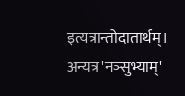इत्यत्रान्तोदातार्थम्। अन्यत्र'नञ्सुभ्याम्'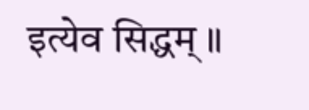इत्येव सिद्धम् ॥